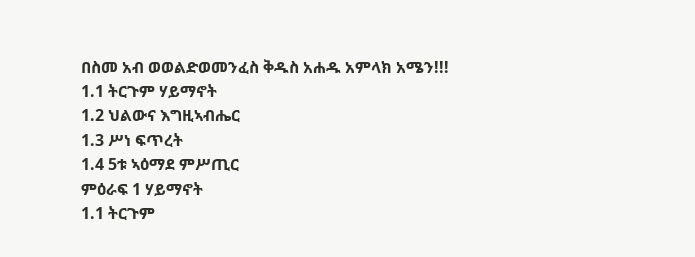በስመ አብ ወወልድወመንፈስ ቅዱስ አሐዱ አምላክ አሜን!!!
1.1 ትርጉም ሃይማኖት
1.2 ህልውና እግዚኣብሔር
1.3 ሥነ ፍጥረት
1.4 5ቱ ኣዕማደ ምሥጢር
ምዕራፍ 1 ሃይማኖት
1.1 ትርጉም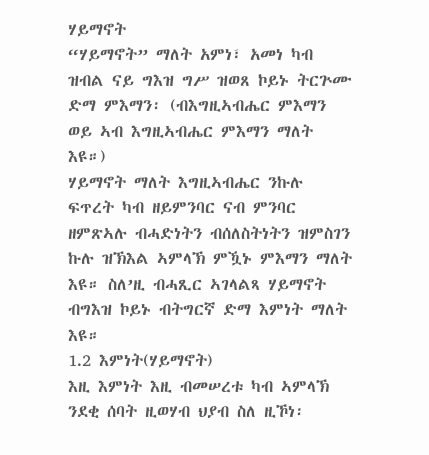ሃይማኖት
“ሃይማኖት” ማለት አምነ፣ አመነ ካብ ዝብል ናይ ግእዝ ግሥ ዝወጸ ኮይኑ ትርጕሙ ድማ ምእማን፡ (ብእግዚኣብሔር ምእማን ወይ ኣብ እግዚኣብሔር ምእማን ማለት እዩ።)
ሃይማኖት ማለት እግዚኣብሔር ንኩሉ ፍጥረት ካብ ዘይምንባር ናብ ምንባር ዘምጽኣሉ ብሓድነትን ብሰለስትነትን ዝምስገን ኩሉ ዝኽእል ኣምላኽ ምዃኑ ምእማን ማለት እዩ። ስለ’ዚ ብሓጺር ኣገላልጻ ሃይማኖት ብግእዝ ኮይኑ ብትግርኛ ድማ እምነት ማለት እዩ።
1.2 እምነት(ሃይማኖት)
እዚ እምነት እዚ ብመሠረቱ ካብ ኣምላኽ ንደቂ ሰባት ዚወሃብ ህያብ ስለ ዚኾነ፡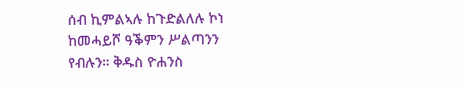ሰብ ኪምልኣሉ ከጉድልለሉ ኮነ ከመሓይሾ ዓቕምን ሥልጣንን የብሉን። ቅዱስ ዮሐንስ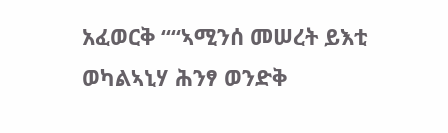አፈወርቅ ““ኣሚንሰ መሠረት ይእቲ ወካልኣኒሃ ሕንፃ ወንድቅ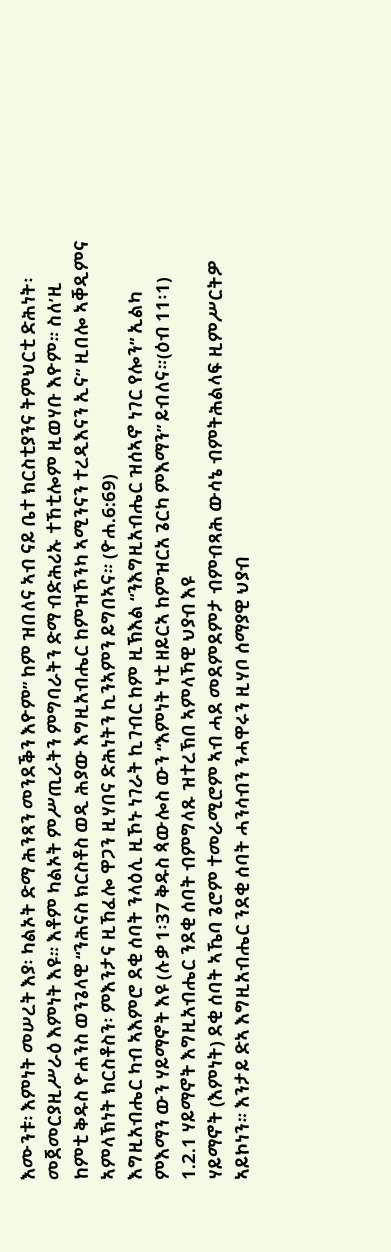እሙንቱ፡ እምነት መሠረት እያ፡ ካልኦት ድማ ሕንጻን መንደቕን እዮም” ከም ዝበለና ኣብ ናይ ቤተ ክርስቲያንና ትምህርቲ ድሕነት፡ መጀመርያዚሥራዕ እምነት እዩ። እቶም ካልኦት ምሥጢራትን ምግባራትን ድማ ብድሕሪኡ ተኸቲሎም ዚወሃቡ እዮም። ስለ’ዚ ከምቲ ቅዱስ ዮሐንስ ወንጌላዊ “ንሕናስ ክርስቶስ ወዲ ሕያው እግዚአብሔር ከምዝኾንካ ኣሚንናን ተረዲእናን ኢና” ዚበሎ ኣቐዲምና ኣምላኽነት ክርስቶስን፡ ምእንታና ዚኸፈሎ ዋጋን ዚሃበና ድሕነትን ኪንኣምን ይግበኣና። (ዮሐ.6:69)
እግዚአብሔር ካብ ኣእምሮ ደቂ ሰባት ንላዕሊ ዚኾኑ ነገራት ኪገብር ከም ዚኽእል “ንእግዚአብሔር ዝሰኣኖ ነገር የሎን” ኢልካ ምእማን ውን ሃይማኖት እዩ (ሉቃ 1፡37 ቅዱስ ጳውሎስ ውን “እምነት ነቲ ዘይርኣ ከምዝርአ ጌርካ ምእማን” ይብለና።(ዕብ 11፡1)
1.2.1 ሃይማኖት እግዚአብሔር ንደቂ ሰባት ብምግላጹ ዝተረኽበ ኣምላኻዊ ህያብ እዩ
ሃይማኖት (እምነት) ደቂ ሰባት ኣኼባ ጌሮም ተመራሚሮም ኣብ ሓደ መደምደምታ ብምብጻሕ ውሳኔ ብምትሕልላፍ ዚምሥርትዎ ኣይኮነን። እንታይ ድኣ እግዚአብሔር ንደቂ ሰባት ሓንሳብን ንሓዋሩን ዚሃቦ ሰማያዊ ህያብ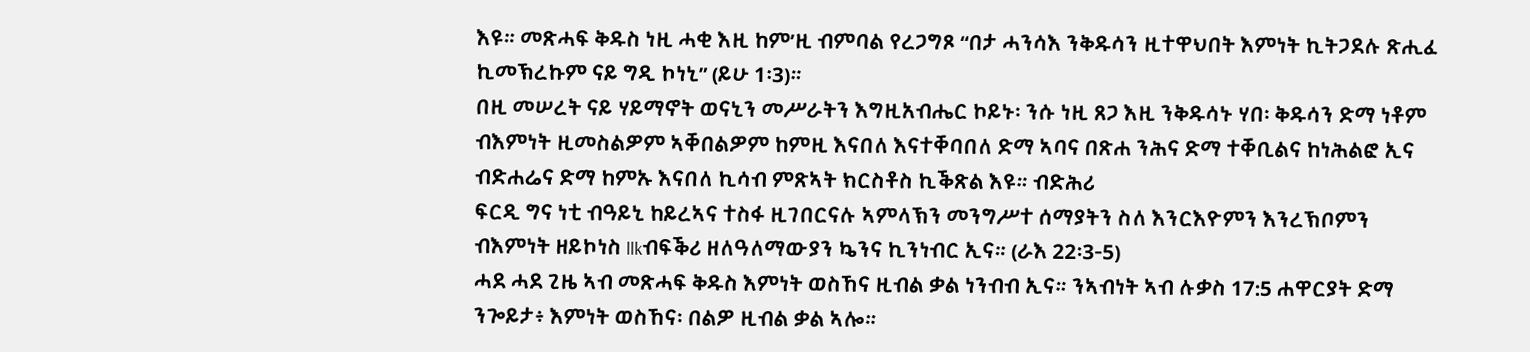እዩ። መጽሓፍ ቅዱስ ነዚ ሓቂ እዚ ከም’ዚ ብምባል የረጋግጾ “በታ ሓንሳእ ንቅዱሳን ዚተዋህበት እምነት ኪትጋደሉ ጽሒፈ ኪመኽረኩም ናይ ግዲ ኮነኒ” (ይሁ 1፡3)።
በዚ መሠረት ናይ ሃይማኖት ወናኒን መሥራትን እግዚአብሔር ኮይኑ፡ ንሱ ነዚ ጸጋ እዚ ንቅዱሳኑ ሃበ፡ ቅዱሳን ድማ ነቶም ብእምነት ዚመስልዎም ኣቐበልዎም ከምዚ እናበለ እናተቐባበለ ድማ ኣባና በጽሐ ንሕና ድማ ተቐቢልና ከነሕልፎ ኢና ብድሐሬና ድማ ከምኡ እናበለ ኪሳብ ምጽኣት ክርስቶስ ኪቕጽል እዩ። ብድሕሪ
ፍርዲ ግና ነቲ ብዓይኒ ከይረኣና ተስፋ ዚገበርናሉ ኣምላኽን መንግሥተ ሰማያትን ስለ እንርእዮምን እንረኽቦምን ብእምነት ዘይኮነስ llkብፍቕሪ ዘለዓለማውያን ኴንና ኪንነብር ኢና። (ራእ 22፡3-5)
ሓደ ሓደ ጊዜ ኣብ መጽሓፍ ቅዱስ እምነት ወስኸና ዚብል ቃል ነንብብ ኢና። ንኣብነት ኣብ ሉቃስ 17:5 ሐዋርያት ድማ ንጐይታ፥ እምነት ወስኸና፡ በልዎ ዚብል ቃል ኣሎ።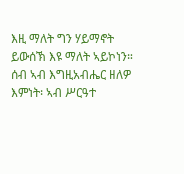እዚ ማለት ግን ሃይማኖት ይውሰኽ እዩ ማለት ኣይኮነን። ሰብ ኣብ እግዚአብሔር ዘለዎ እምነት፡ ኣብ ሥርዓተ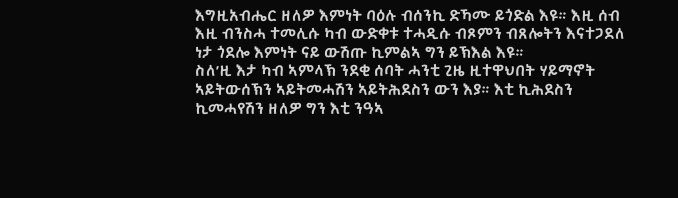እግዚአብሔር ዘለዎ እምነት ባዕሉ ብሰንኪ ድኻሙ ይጎድል እዩ። እዚ ሰብ እዚ ብንስሓ ተመሊሱ ካብ ውድቀቱ ተሓዲሱ ብጾምን ብጸሎትን እናተጋደለ ነታ ጎደሎ እምነት ናይ ውሽጡ ኪምልኣ ግን ይኽእል እዩ።
ስለ’ዚ እታ ካብ ኣምላኽ ንደቂ ሰባት ሓንቲ ጊዜ ዚተዋህበት ሃይማኖት ኣይትውሰኽን ኣይትመሓሽን ኣይትሕደስን ውን እያ። እቲ ኪሕደስን ኪመሓየሽን ዘለዎ ግን እቲ ንዓኣ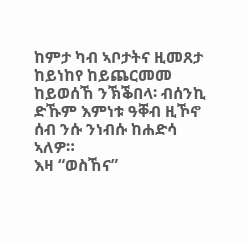ከምታ ካብ ኣቦታትና ዚመጸታ ከይነከየ ከይጨርመመ ከይወሰኸ ንኽቕበላ፡ ብሰንኪ ድኹም እምነቱ ዓቐብ ዚኾኖ ሰብ ንሱ ንነብሱ ከሐድሳ ኣለዎ።
እዛ “ወስኸና”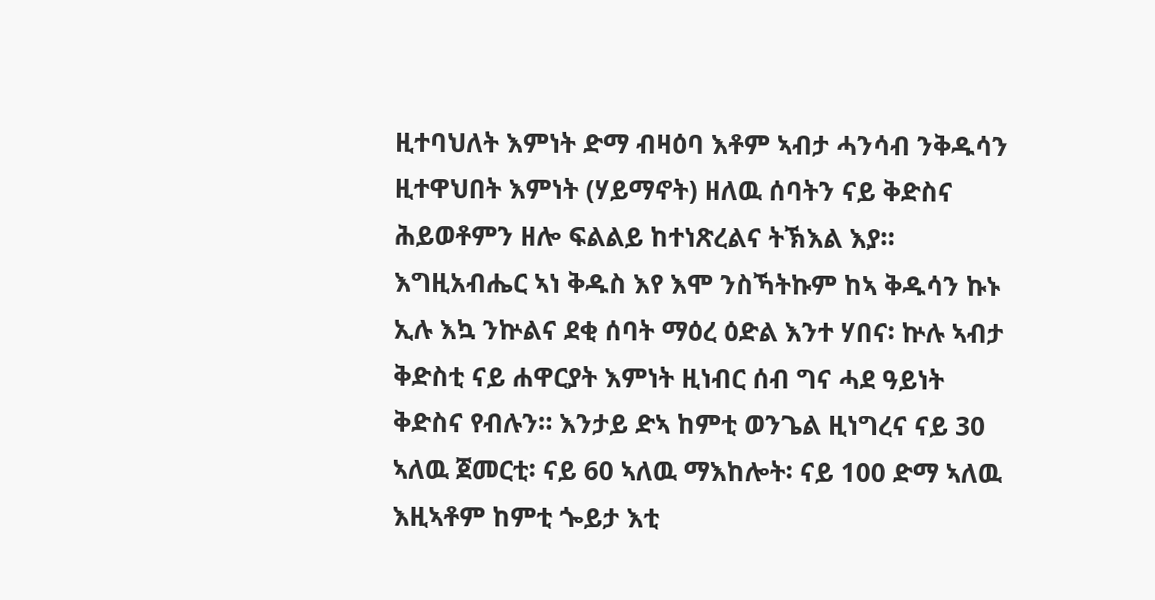ዚተባህለት እምነት ድማ ብዛዕባ እቶም ኣብታ ሓንሳብ ንቅዱሳን ዚተዋህበት እምነት (ሃይማኖት) ዘለዉ ሰባትን ናይ ቅድስና ሕይወቶምን ዘሎ ፍልልይ ከተነጽረልና ትኽእል እያ። እግዚአብሔር ኣነ ቅዱስ እየ እሞ ንስኻትኩም ከኣ ቅዱሳን ኩኑ ኢሉ እኳ ንኵልና ደቂ ሰባት ማዕረ ዕድል እንተ ሃበና፡ ኵሉ ኣብታ ቅድስቲ ናይ ሐዋርያት እምነት ዚነብር ሰብ ግና ሓደ ዓይነት ቅድስና የብሉን። እንታይ ድኣ ከምቲ ወንጌል ዚነግረና ናይ 30 ኣለዉ ጀመርቲ፡ ናይ 60 ኣለዉ ማእከሎት፡ ናይ 100 ድማ ኣለዉ እዚኣቶም ከምቲ ጐይታ እቲ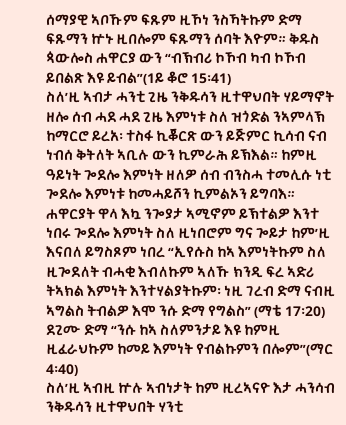ሰማያዊ ኣቦኹም ፍጹም ዚኾነ ንስኻትኩም ድማ ፍጹማን ኵኑ ዚበሎም ፍጹማን ሰባት እዮም። ቅዱስ ጳውሎስ ሐዋርያ ውን “ብኽብሪ ኮኾብ ካብ ኮኾብ ይበልጽ እዩ ይብል”(1ይ ቆሮ 15፡41)
ስለ’ዚ ኣብታ ሓንቲ ጊዜ ንቅዱሳን ዚተዋህበት ሃይማኖት ዘሎ ሰብ ሓደ ሓደ ጊዜ እምነቱ ስለ ዝጎድል ንኣምላኽ ከማርሮ ይረአ፡ ተስፋ ኪቖርጽ ውን ይጅምር ኪሳብ ናብ ነብሰ ቅትለት ኣቢሉ ውን ኪምራሕ ይኽእል። ከምዚ ዓይነት ጐደሎ እምነት ዘለዎ ሰብ ብንስሓ ተመሊሱ ነቲ ጐደሎ እምነቱ ከመሓይሾን ኪምልኦን ይግባእ። ሐዋርያት ዋላ እኳ ንጐያታ ኣሚኖም ይኽተልዎ እንተ ነበሩ ጐደሎ እምነት ስለ ዚነበሮም ግና ጐይታ ከም’ዚ እናበለ ይግስጾም ነበረ “ኢየሱስ ከኣ እምነትኩም ስለ ዚጐደለት ብሓቂ እብለኩም ኣለኹ ክንዲ ፍረ ኣድሪ ትኣክል እምነት እንተሃልያትኩም፡ ነዚ ገረብ ድማ ናብዚ ኣግልስ ትብልዎ እሞ ንሱ ድማ የግልስ” (ማቴ 17፡20) ደጊሙ ድማ “ንሱ ከኣ ስለምንታይ እዩ ከምዚ ዚፈራህኩም ከመይ እምነት የብልኩምን በሎም”(ማር 4፡40)
ስለ’ዚ ኣብዚ ኵሉ ኣብነታት ከም ዚረኣናዮ እታ ሓንሳብ ንቅዱሳን ዚተዋህበት ሃንቲ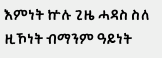እምነት ኵሉ ጊዜ ሓዳስ ስለ ዚኾነት ብማንም ዓይነት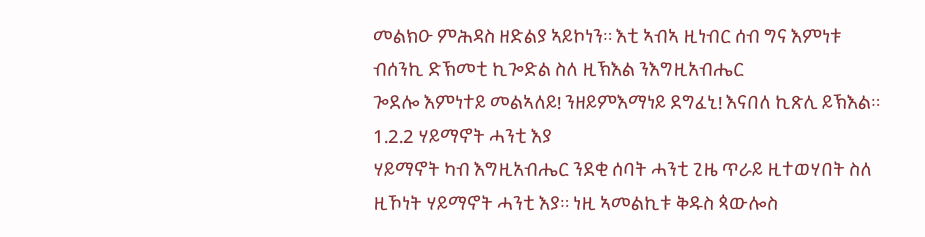መልክዑ ምሕዳስ ዘድልያ ኣይኮነን። እቲ ኣብኣ ዚነብር ሰብ ግና እምነቱ ብሰንኪ ድኽመቲ ኪጐድል ስለ ዚኽእል ንእግዚአብሔር
ጐደሎ እምነተይ መልኣለይ! ንዘይምእማነይ ደግፈኒ! እናበለ ኪጽሊ ይኽእል።
1.2.2 ሃይማኖት ሓንቲ እያ
ሃይማኖት ካብ እግዚአብሔር ንደቂ ሰባት ሓንቲ ጊዜ ጥራይ ዚተወሃበት ስለ ዚኾነት ሃይማኖት ሓንቲ እያ። ነዚ ኣመልኪቱ ቅዱስ ጳውሎስ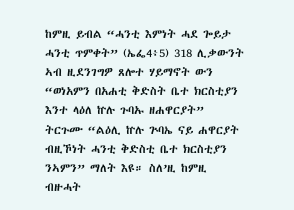ከምዚ ይብል “ሓንቲ እምነት ሓደ ጐይታ ሓንቲ ጥምቀት” (ኤፌ4፥5) 318 ሊቃውንት ኣብ ዚደንገግዎ ጸሎተ ሃይማኖት ውን “ወነአምን በአሐቲ ቅድስት ቤተ ክርስቲያን እንተ ላዕለ ኵሉ ጉባኡ ዘሐዋርያት”
ትርጉሙ “ልዕሊ ኵሉ ጕባኤ ናይ ሐዋርያት ብዚኾነት ሓንቲ ቅድስቲ ቤተ ክርስቲያን ንኣምን” ማለት እዩ። ስለ’ዚ ከምዚ ብዙሓት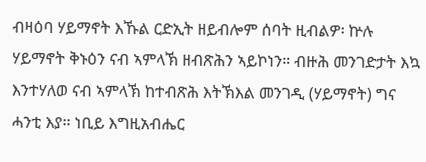ብዛዕባ ሃይማኖት እኹል ርድኢት ዘይብሎም ሰባት ዚብልዎ፡ ኵሉ ሃይማኖት ቅኑዕን ናብ ኣምላኽ ዘብጽሕን ኣይኮነን። ብዙሕ መንገድታት እኳ እንተሃለወ ናብ ኣምላኽ ከተብጽሕ እትኽእል መንገዲ (ሃይማኖት) ግና ሓንቲ እያ። ነቢይ እግዚአብሔር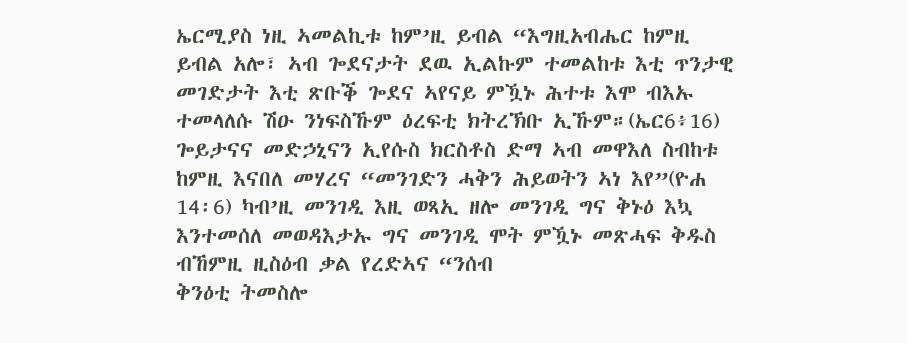ኤርሚያስ ነዚ ኣመልኪቱ ከም’ዚ ይብል “እግዚአብሔር ከምዚ ይብል አሎ፣ ኣብ ጐደናታት ደዉ ኢልኩም ተመልከቱ እቲ ጥንታዊ መገድታት እቲ ጽቡቕ ጐደና ኣየናይ ምዃኑ ሕተቱ እሞ ብእኡ ተመላለሱ ሽዑ ንነፍስኹም ዕረፍቲ ክትረኽቡ ኢኹም።(ኤር6፥16)
ጐይታናና መድኃኒናን ኢየሱስ ክርስቶስ ድማ ኣብ መዋእለ ስብከቱ ከምዚ እናበለ መሃረና “መንገድን ሓቅን ሕይወትን ኣነ እየ”(ዮሐ 14፡6) ካብ’ዚ መንገዲ እዚ ወጻኢ ዘሎ መንገዲ ግና ቅኑዕ እኳ እንተመሰለ መወዳእታኡ ግና መንገዲ ሞት ምዃኑ መጽሓፍ ቅዱስ ብኸምዚ ዚስዕብ ቃል የረድኣና “ንሰብ
ቅንዕቲ ትመስሎ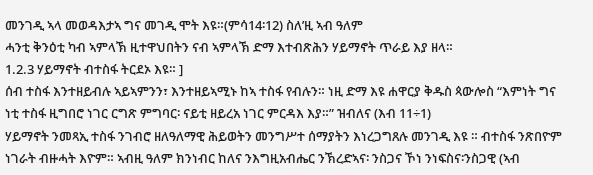መንገዲ ኣላ መወዳእታኣ ግና መገዲ ሞት እዩ።(ምሳ14፡12) ስለ’ዚ ኣብ ዓለም
ሓንቲ ቅንዕቲ ካብ ኣምላኽ ዚተዋህበትን ናብ ኣምላኽ ድማ እተብጽሕን ሃይማኖት ጥራይ እያ ዘላ።
1.2.3 ሃይማኖት ብተስፋ ትርደኦ እዩ። ]
ሰብ ተስፋ እንተዘይብሉ ኣይኣምንን፣ እንተዘይኣሚኑ ከኣ ተስፋ የብሉን። ነዚ ድማ እዩ ሐዋርያ ቅዱስ ጳውሎስ “እምነት ግና ነቲ ተስፋ ዚግበሮ ነገር ርግጽ ምግባር፡ ናይቲ ዘይረአ ነገር ምርዳእ እያ።” ዝብለና (እብ 11÷1)
ሃይማኖት ንመጻኢ ተስፋ ንገብሮ ዘለዓለማዊ ሕይወትን መንግሥተ ሰማያትን እነረጋግጸሉ መንገዲ እዩ ። ብተስፋ ንጽበዮም ነገራት ብዙሓት እዮም። ኣብዚ ዓለም ክንነብር ከለና ንእግዚአብሔር ንኽረድኣና፡ ንስጋና ኾነ ንነፍስና፡ንስጋዊ (ኣብ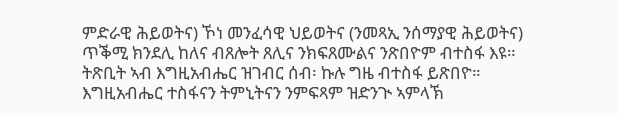ምድራዊ ሕይወትና) ኾነ መንፈሳዊ ህይወትና (ንመጻኢ ንሰማያዊ ሕይወትና) ጥቕሚ ክንደሊ ከለና ብጸሎት ጸሊና ንክፍጸሙልና ንጽበዮም ብተስፋ እዩ። ትጽቢት ኣብ እግዚአብሔር ዝገብር ሰብ፡ ኩሉ ግዜ ብተስፋ ይጽበዮ። እግዚአብሔር ተስፋናን ትምኒትናን ንምፍጻም ዝድንጒ ኣምላኽ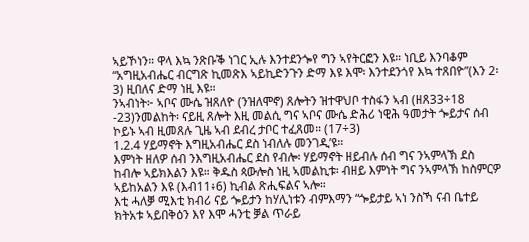ኣይኾነን። ዋላ እኳ ንጽቡቕ ነገር ኢሉ እንተደንጐየ ግን ኣየትርፎን እዩ። ነቢይ እንባቆም “አግዚአብሔር ብርግጽ ኪመጽእ ኣይኪድንጉን ድማ እዩ እሞ፡ እንተደንጎየ እኳ ተጸበዮ”(እን 2፡3) ዚበለና ድማ ነዚ እዩ።
ንኣብነት፦ ኣቦና ሙሴ ዝጸለዮ (ንዝለሞኖ) ጸሎትን ዝተዋህቦ ተስፋን ኣብ (ዘጸ33÷18 -23)ንመልከት፡ ናይዚ ጸሎት እዚ መልሲ ግና ኣቦና ሙሴ ድሕሪ ነዊሕ ዓመታት ጐይታና ሰብ ኮይኑ ኣብ ዚመጸሉ ጊዜ ኣብ ደብረ ታቦር ተፈጸመ። (17÷3)
1.2.4 ሃይማኖት እግዚአብሔር ደስ ነብለሉ መንገዲ’ዩ።
እምነት ዘለዎ ሰብ ንእግዚአብሔር ደስ የብሎ፡ ሃይማኖት ዘይብሉ ሰብ ግና ንኣምላኽ ደስ ከብሎ ኣይክእልን እዩ። ቅዱስ ጳውሎስ ነዚ ኣመልኪቱ፡ ብዘይ እምነት ግና ንኣምላኽ ከስምርዎ ኣይከአልን እዩ (እብ11፥6) ኪብል ጽሒፍልና ኣሎ።
እቲ ሓለቓ ሚእቲ ክብሪ ናይ ጐይታን ከሃሊነቱን ብምእማን “ጐይታይ ኣነ ንስኻ ናብ ቤተይ ክትአቱ ኣይበቅዕን እየ እሞ ሓንቲ ቓል ጥራይ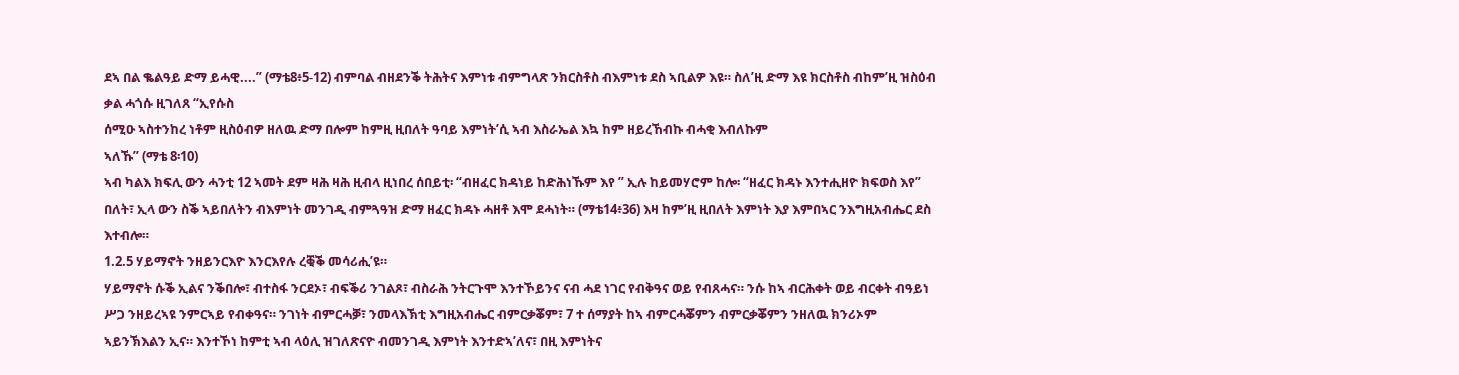ደኣ በል ቈልዓይ ድማ ይሓዊ....” (ማቴ8፥5-12) ብምባል ብዘደንቕ ትሕትና እምነቱ ብምግላጽ ንክርስቶስ ብእምነቱ ደስ ኣቢልዎ እዩ። ስለ’ዚ ድማ እዩ ክርስቶስ ብከም’ዚ ዝስዕብ ቃል ሓጎሱ ዚገለጸ “ኢየሱስ
ሰሚዑ ኣስተንከረ ነቶም ዚስዕብዎ ዘለዉ ድማ በሎም ከምዚ ዚበለት ዓባይ እምነት’ሲ ኣብ እስራኤል እኳ ከም ዘይረኸብኩ ብሓቂ እብለኩም
ኣለኹ” (ማቴ 8፡10)
ኣብ ካልእ ክፍሊ ውን ሓንቲ 12 ኣመት ደም ዛሕ ዛሕ ዚብላ ዚነበረ ሰበይቲ፡ “ብዘፈር ክዳነይ ከድሕነኹም እየ ” ኢሉ ከይመሃሮም ከሎ፡ “ዘፈር ክዳኑ እንተሒዘዮ ክፍወስ እየ” በለት፣ ኢላ ውን ስቕ ኣይበለትን ብእምነት መንገዲ ብምጓዓዝ ድማ ዘፈር ክዳኑ ሓዘቶ እሞ ደሓነት። (ማቴ14፥36) እዛ ከም’ዚ ዚበለት እምነት እያ እምበኣር ንእግዚአብሔር ደስ እተብሎ።
1.2.5 ሃይማኖት ንዘይንርእዮ እንርእየሉ ረቒቕ መሳሪሒ’ዩ።
ሃይማኖት ሱቕ ኢልና ንቕበሎ፣ ብተስፋ ንርደኦ፣ ብፍቕሪ ንገልጾ፣ ብስራሕ ንትርጉሞ እንተኾይንና ናብ ሓደ ነገር የብቅዓና ወይ የብጸሓና። ንሱ ከኣ ብርሕቀት ወይ ብርቀት ብዓይነ ሥጋ ንዘይረኣዩ ንምርኣይ የብቀዓና። ንገነት ብምርሓቓ፣ ንመላእኽቲ እግዚአብሔር ብምርቃቖም፣ 7 ተ ሰማያት ከኣ ብምርሓቖምን ብምርቃቖምን ንዘለዉ ክንሪኦም ኣይንኽእልን ኢና። እንተኾነ ከምቲ ኣብ ላዕሊ ዝገለጽናዮ ብመንገዲ እምነት እንተድኣ’ለና፣ በዚ እምነትና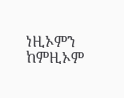ነዚኦምን ከምዚኦም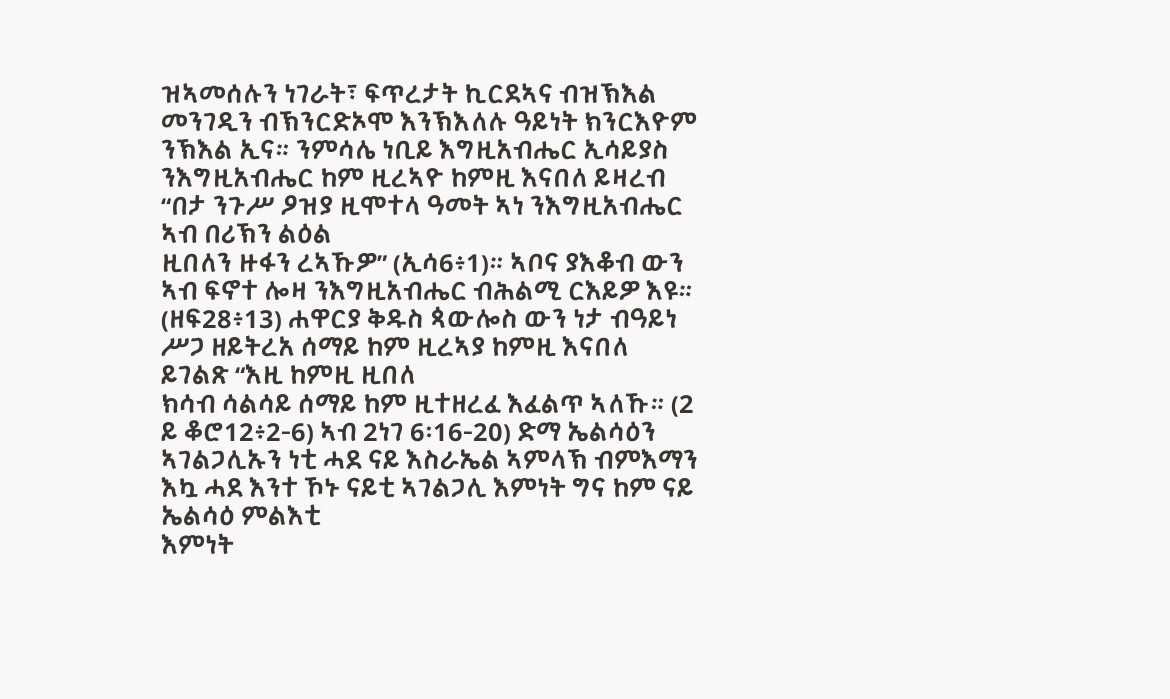ዝኣመሰሉን ነገራት፣ ፍጥረታት ኪርደኣና ብዝኽእል መንገዲን ብኽንርድኦሞ እንኽእለሉ ዓይነት ክንርእዮም ንኽእል ኢና። ንምሳሌ ነቢይ እግዚአብሔር ኢሳይያስ ንእግዚአብሔር ከም ዚረኣዮ ከምዚ እናበለ ይዛረብ “በታ ንጉሥ ዖዝያ ዚሞተላ ዓመት ኣነ ንእግዚአብሔር ኣብ በሪኽን ልዕል
ዚበለን ዙፋን ረኣኹዎ” (ኢሳ6፥1)። ኣቦና ያእቆብ ውን ኣብ ፍኖተ ሎዛ ንእግዚአብሔር ብሕልሚ ርእይዎ እዩ። (ዘፍ28፥13) ሐዋርያ ቅዱስ ጳውሎስ ውን ነታ ብዓይነ ሥጋ ዘይትረአ ሰማይ ከም ዚረኣያ ከምዚ እናበለ ይገልጽ “እዚ ከምዚ ዚበለ
ክሳብ ሳልሳይ ሰማይ ከም ዚተዘረፈ እፈልጥ ኣለኹ። (2 ይ ቆሮ12፥2-6) ኣብ 2ነገ 6፡16-20) ድማ ኤልሳዕን
ኣገልጋሊኡን ነቲ ሓደ ናይ እስራኤል ኣምላኽ ብምእማን እኳ ሓደ እንተ ኾኑ ናይቲ ኣገልጋሊ እምነት ግና ከም ናይ ኤልሳዕ ምልእቲ
እምነት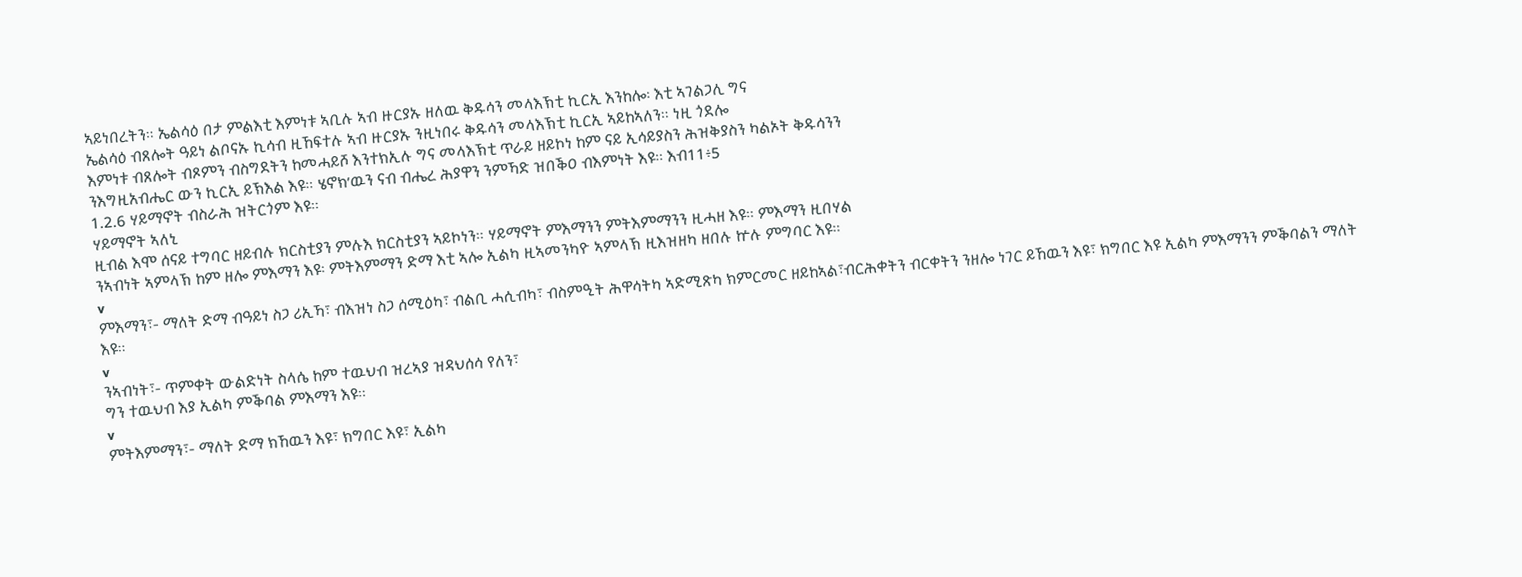ኣይነበረትን። ኤልሳዕ በታ ምልእቲ እምነቱ ኣቢሉ ኣብ ዙርያኡ ዘለዉ ቅዱሳን መላእኽቲ ኪርኢ እንከሎ፡ እቲ ኣገልጋሊ ግና
ኤልሳዕ ብጸሎት ዓይነ ልቦናኡ ኪሳብ ዚኸፍተሉ ኣብ ዙርያኡ ንዚነበሩ ቅዱሳን መላእኽቲ ኪርኢ ኣይከኣለን። ነዚ ጎደሎ
እምነቱ ብጸሎት ብጾምን ብስግደትን ከመሓይሾ እንተክኢሉ ግና መላእኽቲ ጥራይ ዘይኮነ ከም ናይ ኢሳይያስን ሕዝቅያስን ካልኦት ቅዱሳንን
ንእግዚአብሔር ውን ኪርኢ ይኽእል እዩ። ሄኖክ’ዉን ናብ ብሔረ ሕያዋን ንምኻድ ዝበቕዐ ብእምነት እዩ። እብ11፥5
1.2.6 ሃይማኖት ብስራሕ ዝትርጎም እዩ።
ሃይማኖት ኣለኒ
ዚብል እሞ ሰናይ ተግባር ዘይብሉ ክርስቲያን ምሉእ ክርስቲያን ኣይኮነን። ሃይማኖት ምእማንን ምትእምማንን ዚሓዘ እዩ። ምእማን ዚበሃል
ንኣብነት ኣምላኽ ከም ዘሎ ምእማን እዩ፡ ምትእምማን ድማ እቲ ኣሎ ኢልካ ዚኣመንካዮ ኣምላኽ ዚእዝዘካ ዘበሉ ኵሉ ምግባር እዩ።
v
ምእማን፣- ማለት ድማ ብዓይነ ስጋ ሪኢኻ፣ ብእዝነ ስጋ ሰሚዕካ፣ ብልቢ ሓሲብካ፣ ብስምዒት ሕዋሳትካ ኣድሚጽካ ክምርመር ዘይከኣል፣ብርሕቀትን ብርቀትን ንዘሎ ነገር ይኸዉን እዩ፣ ክግበር እዩ ኢልካ ምእማንን ምቕባልን ማለት እዩ።
v
ንኣብነት፣- ጥምቀት ውልድነት ስላሴ ከም ተዉህብ ዝረኣያ ዝዳህሰሳ የለን፣
ግን ተዉህብ እያ ኢልካ ምቕባል ምእማን እዩ።
v
ምትእምማን፣- ማለት ድማ ክኸዉን እዩ፣ ክግበር እዩ፣ ኢልካ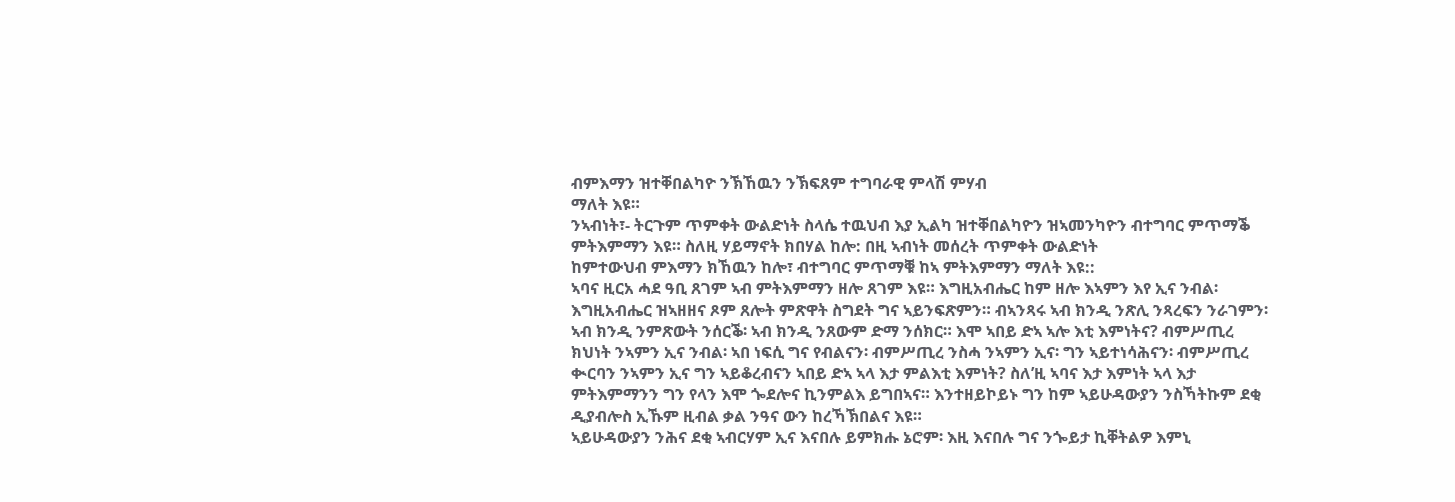ብምእማን ዝተቐበልካዮ ንኽኸዉን ንኽፍጸም ተግባራዊ ምላሽ ምሃብ
ማለት እዩ።
ንኣብነት፣- ትርጉም ጥምቀት ውልድነት ስላሴ ተዉህብ እያ ኢልካ ዝተቐበልካዮን ዝኣመንካዮን ብተግባር ምጥማቕ ምትእምማን እዩ። ስለዚ ሃይማኖት ክበሃል ከሎ: በዚ ኣብነት መሰረት ጥምቀት ውልድነት
ከምተውህብ ምእማን ክኸዉን ከሎ፣ ብተግባር ምጥማቑ ከኣ ምትእምማን ማለት እዩ::
ኣባና ዚርአ ሓደ ዓቢ ጸገም ኣብ ምትእምማን ዘሎ ጸገም እዩ። እግዚአብሔር ከም ዘሎ እኣምን እየ ኢና ንብል፡ እግዚአብሔር ዝኣዘዘና ጾም ጸሎት ምጽዋት ስግደት ግና ኣይንፍጽምን። ብኣንጻሩ ኣብ ክንዲ ንጽሊ ንጻረፍን ንራገምን፡ ኣብ ክንዲ ንምጽውት ንሰርቕ፡ ኣብ ክንዲ ንጸውም ድማ ንሰክር። እሞ ኣበይ ድኣ ኣሎ እቲ እምነትና? ብምሥጢረ ክህነት ንኣምን ኢና ንብል፡ ኣበ ነፍሲ ግና የብልናን፡ ብምሥጢረ ንስሓ ንኣምን ኢና፡ ግን ኣይተነሳሕናን፡ ብምሥጢረ ቊርባን ንኣምን ኢና ግን ኣይቆረብናን ኣበይ ድኣ ኣላ እታ ምልእቲ እምነት? ስለ’ዚ ኣባና እታ እምነት ኣላ እታ ምትእምማንን ግን የላን እሞ ጐደሎና ኪንምልእ ይግበኣና። እንተዘይኮይኑ ግን ከም ኣይሁዳውያን ንስኻትኩም ደቂ ዲያብሎስ ኢኹም ዚብል ቃል ንዓና ውን ከረኻኽበልና እዩ።
ኣይሁዳውያን ንሕና ደቂ ኣብርሃም ኢና እናበሉ ይምክሑ ኔሮም፡ እዚ እናበሉ ግና ንጐይታ ኪቐትልዎ እምኒ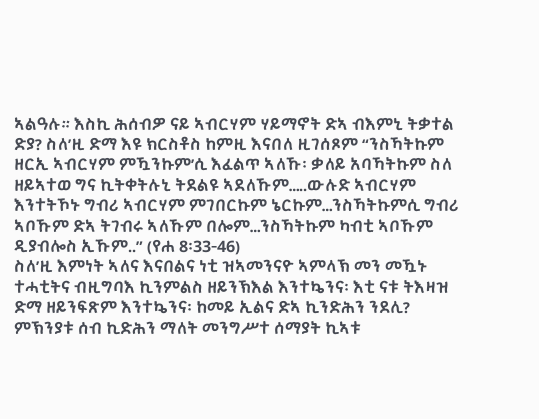ኣልዓሉ። እስኪ ሕሰብዎ ናይ ኣብርሃም ሃይማኖት ድኣ ብእምኒ ትቃተል ድያ? ስለ’ዚ ድማ እዩ ክርስቶስ ከምዚ እናበለ ዚገሰጾም “ንስኻትኩም ዘርኢ ኣብርሃም ምዃንኩም’ሲ እፈልጥ ኣለኹ፡ ቃለይ አባኻትኩም ስለ ዘይኣተወ ግና ኪትቀትሉኒ ትደልዩ ኣደለኹም…..ውሉድ ኣብርሃም እንተትኾኑ ግብሪ ኣብርሃም ምገበርኩም ኔርኩም…ንስኻትኩምሲ ግብሪ ኣቦኹም ድኣ ትገብሩ ኣለኹም በሎም…ንስኻትኩም ካብቲ ኣቦኹም ዲያብሎስ ኢኹም..” (የሐ 8፡33-46)
ስለ’ዚ እምነት ኣለና እናበልና ነቲ ዝኣመንናዮ ኣምላኽ መን መዃኑ ተሓቲትና ብዚግባእ ኪንምልስ ዘይንኽእል እንተኴንና፡ እቲ ናቱ ትእዛዝ ድማ ዘይንፍጽም እንተኴንና፡ ከመይ ኢልና ድኣ ኪንድሕን ንደሊ? ምኽንያቱ ሰብ ኪድሕን ማለት መንግሥተ ሰማያት ኪኣቱ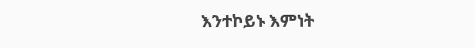እንተኮይኑ እምነት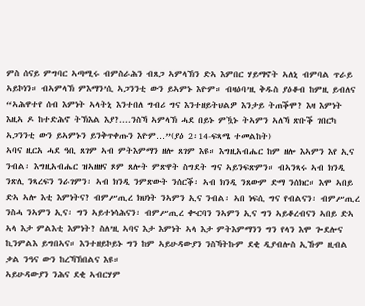ምስ ሰናይ ምግባር ኣጣሚሩ ብምስራሕን ብጸጋ ኣምላኽን ድኣ እምበር ሃይማኖት ኣለኒ ብምባል ጥራይ ኣይኮነን። ብኣምላኽ ምእማን’ሲ ኣጋንንቲ ውን ይኣምኑ እዮም። ብዛዕባ’ዚ ቅዱስ ያዕቆብ ከምዚ ይብለና “ኣሕዋተየ ሰብ እምነት ኣላትኒ እንተበለ ግብሪ ግና እንተዘይትህልዎ እንታይ ትጠቕሞ? እዛ እምነት እዚኣ ዶ ከተድሕኖ ትኽእል እያ?....ንስኻ ኣምላኽ ሓደ በይኑ ምዃኑ ትኣምን ኣለኻ ጽቡቕ ገበርካ ኣጋንንቲ ውን ይኣምኑን ይንቅጥቀጡን እዮም…”(ያዕ 2፡14-ፍጻሜ ተመልከት)
ኣባና ዚርአ ሓደ ዓቢ ጸገም ኣብ ምትእምማን ዘሎ ጸገም እዩ። እግዚአብሔር ከም ዘሎ እኣምን እየ ኢና ንብል፡ እግዚአብሔር ዝኣዘዘና ጾም ጸሎት ምጽዋት ስግደት ግና ኣይንፍጽምን። ብኣንጻሩ ኣብ ክንዲ ንጽሊ ንጻረፍን ንራገምን፡ ኣብ ክንዲ ንምጽውት ንሰርቕ፡ ኣብ ክንዲ ንጸውም ድማ ንሰክር። እሞ ኣበይ ድኣ ኣሎ እቲ እምነትና? ብምሥጢረ ክህነት ንኣምን ኢና ንብል፡ ኣበ ነፍሲ ግና የብልናን፡ ብምሥጢረ ንስሓ ንኣምን ኢና፡ ግን ኣይተነሳሕናን፡ ብምሥጢረ ቊርባን ንኣምን ኢና ግን ኣይቆረብናን ኣበይ ድኣ ኣላ እታ ምልእቲ እምነት? ስለ’ዚ ኣባና እታ እምነት ኣላ እታ ምትእምማንን ግን የላን እሞ ጐደሎና ኪንምልእ ይግበኣና። እንተዘይኮይኑ ግን ከም ኣይሁዳውያን ንስኻትኩም ደቂ ዲያብሎስ ኢኹም ዚብል ቃል ንዓና ውን ከረኻኽበልና እዩ።
ኣይሁዳውያን ንሕና ደቂ ኣብርሃም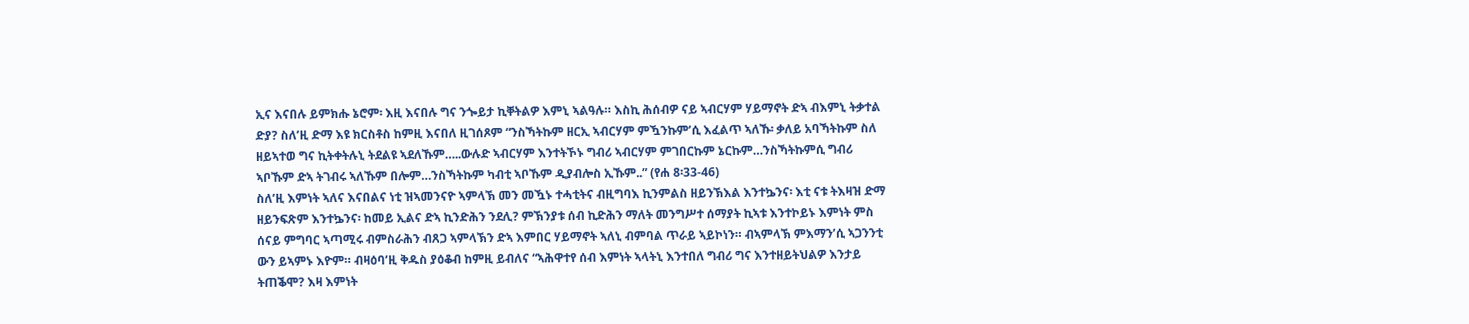ኢና እናበሉ ይምክሑ ኔሮም፡ እዚ እናበሉ ግና ንጐይታ ኪቐትልዎ እምኒ ኣልዓሉ። እስኪ ሕሰብዎ ናይ ኣብርሃም ሃይማኖት ድኣ ብእምኒ ትቃተል ድያ? ስለ’ዚ ድማ እዩ ክርስቶስ ከምዚ እናበለ ዚገሰጾም “ንስኻትኩም ዘርኢ ኣብርሃም ምዃንኩም’ሲ እፈልጥ ኣለኹ፡ ቃለይ አባኻትኩም ስለ ዘይኣተወ ግና ኪትቀትሉኒ ትደልዩ ኣደለኹም…..ውሉድ ኣብርሃም እንተትኾኑ ግብሪ ኣብርሃም ምገበርኩም ኔርኩም…ንስኻትኩምሲ ግብሪ ኣቦኹም ድኣ ትገብሩ ኣለኹም በሎም…ንስኻትኩም ካብቲ ኣቦኹም ዲያብሎስ ኢኹም..” (የሐ 8፡33-46)
ስለ’ዚ እምነት ኣለና እናበልና ነቲ ዝኣመንናዮ ኣምላኽ መን መዃኑ ተሓቲትና ብዚግባእ ኪንምልስ ዘይንኽእል እንተኴንና፡ እቲ ናቱ ትእዛዝ ድማ ዘይንፍጽም እንተኴንና፡ ከመይ ኢልና ድኣ ኪንድሕን ንደሊ? ምኽንያቱ ሰብ ኪድሕን ማለት መንግሥተ ሰማያት ኪኣቱ እንተኮይኑ እምነት ምስ ሰናይ ምግባር ኣጣሚሩ ብምስራሕን ብጸጋ ኣምላኽን ድኣ እምበር ሃይማኖት ኣለኒ ብምባል ጥራይ ኣይኮነን። ብኣምላኽ ምእማን’ሲ ኣጋንንቲ ውን ይኣምኑ እዮም። ብዛዕባ’ዚ ቅዱስ ያዕቆብ ከምዚ ይብለና “ኣሕዋተየ ሰብ እምነት ኣላትኒ እንተበለ ግብሪ ግና እንተዘይትህልዎ እንታይ ትጠቕሞ? እዛ እምነት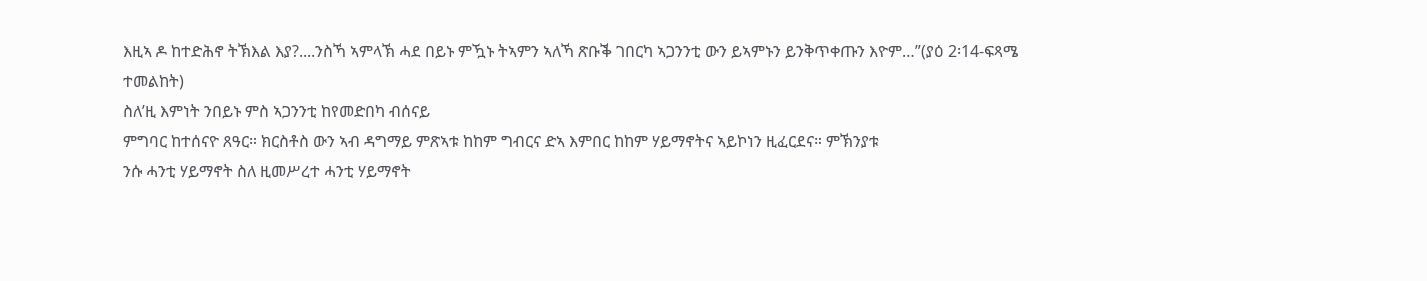እዚኣ ዶ ከተድሕኖ ትኽእል እያ?....ንስኻ ኣምላኽ ሓደ በይኑ ምዃኑ ትኣምን ኣለኻ ጽቡቕ ገበርካ ኣጋንንቲ ውን ይኣምኑን ይንቅጥቀጡን እዮም…”(ያዕ 2፡14-ፍጻሜ ተመልከት)
ስለ’ዚ እምነት ንበይኑ ምስ ኣጋንንቲ ከየመድበካ ብሰናይ
ምግባር ከተሰናዮ ጸዓር። ክርስቶስ ውን ኣብ ዳግማይ ምጽኣቱ ከከም ግብርና ድኣ እምበር ከከም ሃይማኖትና ኣይኮነን ዚፈርደና። ምኽንያቱ
ንሱ ሓንቲ ሃይማኖት ስለ ዚመሥረተ ሓንቲ ሃይማኖት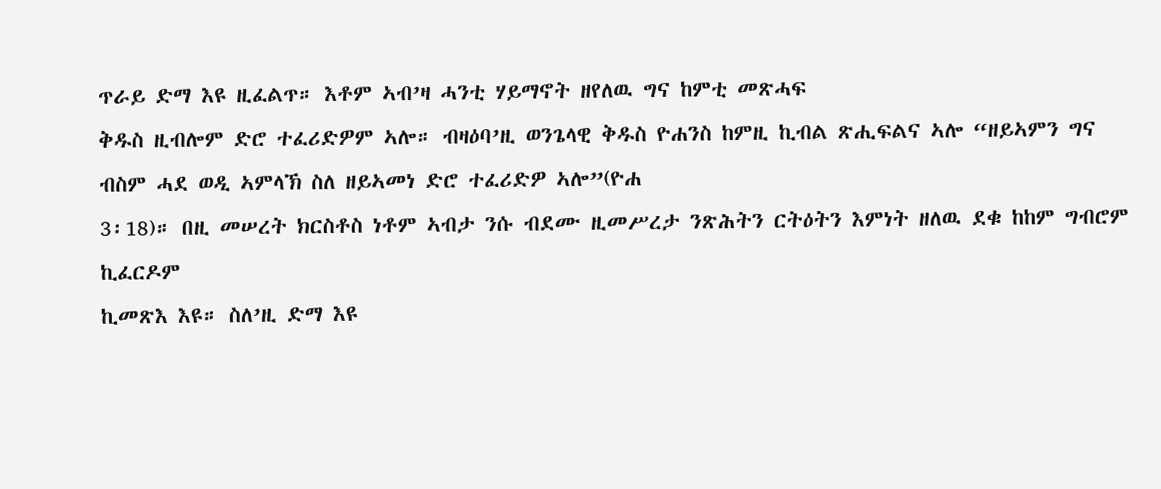ጥራይ ድማ እዩ ዚፈልጥ። እቶም ኣብ’ዛ ሓንቲ ሃይማኖት ዘየለዉ ግና ከምቲ መጽሓፍ
ቅዱስ ዚብሎም ድሮ ተፈሪድዎም ኣሎ። ብዛዕባ’ዚ ወንጌላዊ ቅዱስ ዮሐንስ ከምዚ ኪብል ጽሒፍልና ኣሎ “ዘይኣምን ግና ብስም ሓደ ወዲ ኣምላኽ ስለ ዘይኣመነ ድሮ ተፈሪድዎ ኣሎ”(ዮሐ
3፡18)። በዚ መሠረት ክርስቶስ ነቶም ኣብታ ንሱ ብደሙ ዚመሥረታ ንጽሕትን ርትዕትን እምነት ዘለዉ ደቁ ከከም ግብሮም ኪፈርዶም
ኪመጽእ እዩ። ስለ’ዚ ድማ እዩ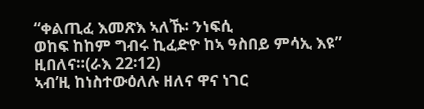“ቀልጢፈ እመጽእ ኣለኹ፡ ንነፍሲ
ወከፍ ከከም ግብሩ ኪፈድዮ ከኣ ዓስበይ ምሳኢ እዩ” ዚበለና።(ራእ 22፡12)
ኣብ’ዚ ከነስተውዕለሉ ዘለና ዋና ነገር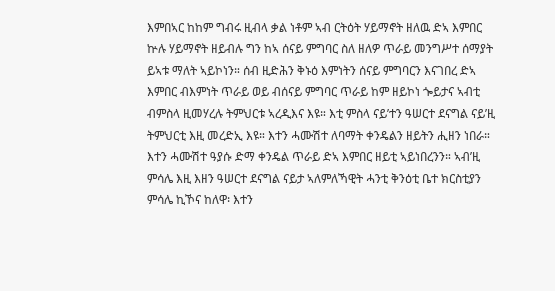እምበኣር ከከም ግብሩ ዚብላ ቃል ነቶም ኣብ ርትዕት ሃይማኖት ዘለዉ ድኣ እምበር ኵሉ ሃይማኖት ዘይብሉ ግን ከኣ ሰናይ ምግባር ስለ ዘለዎ ጥራይ መንግሥተ ሰማያት ይኣቱ ማለት ኣይኮነን። ሰብ ዚድሕን ቅኑዕ እምነትን ሰናይ ምግባርን እናገበረ ድኣ እምበር ብእምነት ጥራይ ወይ ብሰናይ ምግባር ጥራይ ከም ዘይኮነ ጐይታና ኣብቲ ብምስላ ዚመሃረሉ ትምህርቱ ኣረዲእና እዩ። እቲ ምስላ ናይ’ተን ዓሠርተ ደናግል ናይ’ዚ ትምህርቲ እዚ መረድኢ እዩ። እተን ሓሙሽተ ለባማት ቀንዴልን ዘይትን ሒዘን ነበራ። እተን ሓሙሽተ ዓያሱ ድማ ቀንዴል ጥራይ ድኣ እምበር ዘይቲ ኣይነበረንን። ኣብ’ዚ ምሳሌ እዚ እዘን ዓሠርተ ደናግል ናይታ ኣለምለኻዊት ሓንቲ ቅንዕቲ ቤተ ክርስቲያን ምሳሌ ኪኾና ከለዋ፡ እተን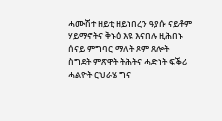ሓሙሽተ ዘይቲ ዘይነበረን ዓያሱ ናይቶም ሃይማኖትና ቅኑዕ እዩ እናበሉ ዚሕበኑ ሰናይ ምግባር ማለት ጾም ጸሎት ስግደት ምጽዋት ትሕትና ሓድነት ፍቕሪ ሓልዮት ርህራሄ ግና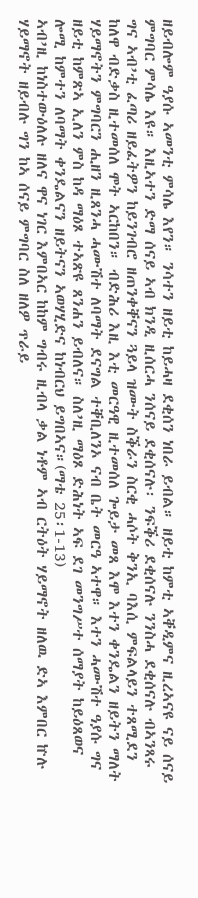ዘይብሎም ዓያሱ ኣመንቲ ምሳሌ እየን። ንሳተን ዘይቲ ከይሓዛ ደቂሰን ነበራ ይብል። ዘይቲ ከምቲ ኣቐዲምና ዚረኣናዩ ናይ ሰናይ ምግባር ምሳሌ እዩ። እዚኣተን ድማ ሰናይ ኣብ ክንዲ ዚሰርሓ ንሰናይ ደቂሰናሉ፡ ንፍቕሪ ደቂሰናሉ ንንስሓ ደቂሰናሉ ብኣንጻሩ ግና ኣብ’ቲ ፈጣሪ ዘይፈትዎን ከይንገብሮ ዘጠንቀቐናን ጓይላ ዝሙት ስቕራን ስርቂ ሓሶት ቅንኢ ባእሲ ምፍልላይን ተጸሚደን ከለዋ ብድቃስ ዚተመሰለ ሞት ኣርከበን። ብድሕሪ እዚ እቲ መርዓዊ ዚተመሰለ ጐይታ መጸ እሞ እተን ቀንዴልን ዘይትን ማለት ሃይማኖትን ምግባርን ሒዘን ዚጸንሓ ሓሙሽተ ለባማት ደናግል ተቐቢለንኦ ናብ ቤት መርዓ ኣተዋ። እተን ሓሙሽተ ዓያሱ ግና ዘይቲ ከምጽኣ ኢለን ምስ ከዳ ማዕጾ ተኣጽዩ ጸንሐን ይብለና። ስለ’ዚ ማዕጾ ድሕነት ኣፍ ደገ መንግሥተ ሰማያት ከይዕጸወና ሎሚ ከምተን ለባማት ቀንዴልናን ዘይትናን ኣወሃሂድና ከነብርህ ይግበኣና።(ማቴ 25፡1-13)
ኣብ’ዚ ከነስተውዕለሉ ዘለና ዋና ነገር እምበኣር ከከም ግብሩ ዚብላ ቃል ነቶም ኣብ ርትዕት ሃይማኖት ዘለዉ ድኣ እምበር ኵሉ ሃይማኖት ዘይብሉ ግን ከኣ ሰናይ ምግባር ስለ ዘለዎ ጥራይ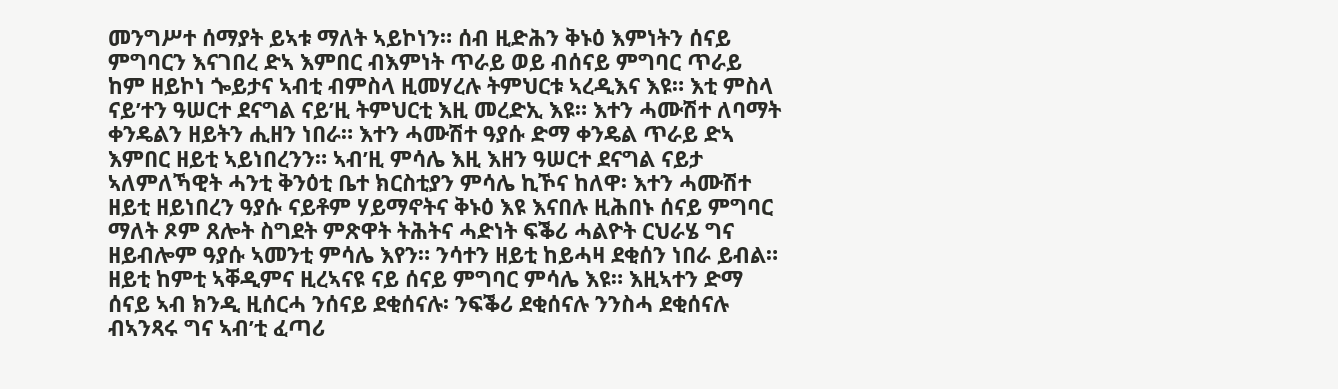መንግሥተ ሰማያት ይኣቱ ማለት ኣይኮነን። ሰብ ዚድሕን ቅኑዕ እምነትን ሰናይ ምግባርን እናገበረ ድኣ እምበር ብእምነት ጥራይ ወይ ብሰናይ ምግባር ጥራይ ከም ዘይኮነ ጐይታና ኣብቲ ብምስላ ዚመሃረሉ ትምህርቱ ኣረዲእና እዩ። እቲ ምስላ ናይ’ተን ዓሠርተ ደናግል ናይ’ዚ ትምህርቲ እዚ መረድኢ እዩ። እተን ሓሙሽተ ለባማት ቀንዴልን ዘይትን ሒዘን ነበራ። እተን ሓሙሽተ ዓያሱ ድማ ቀንዴል ጥራይ ድኣ እምበር ዘይቲ ኣይነበረንን። ኣብ’ዚ ምሳሌ እዚ እዘን ዓሠርተ ደናግል ናይታ ኣለምለኻዊት ሓንቲ ቅንዕቲ ቤተ ክርስቲያን ምሳሌ ኪኾና ከለዋ፡ እተን ሓሙሽተ ዘይቲ ዘይነበረን ዓያሱ ናይቶም ሃይማኖትና ቅኑዕ እዩ እናበሉ ዚሕበኑ ሰናይ ምግባር ማለት ጾም ጸሎት ስግደት ምጽዋት ትሕትና ሓድነት ፍቕሪ ሓልዮት ርህራሄ ግና ዘይብሎም ዓያሱ ኣመንቲ ምሳሌ እየን። ንሳተን ዘይቲ ከይሓዛ ደቂሰን ነበራ ይብል። ዘይቲ ከምቲ ኣቐዲምና ዚረኣናዩ ናይ ሰናይ ምግባር ምሳሌ እዩ። እዚኣተን ድማ ሰናይ ኣብ ክንዲ ዚሰርሓ ንሰናይ ደቂሰናሉ፡ ንፍቕሪ ደቂሰናሉ ንንስሓ ደቂሰናሉ ብኣንጻሩ ግና ኣብ’ቲ ፈጣሪ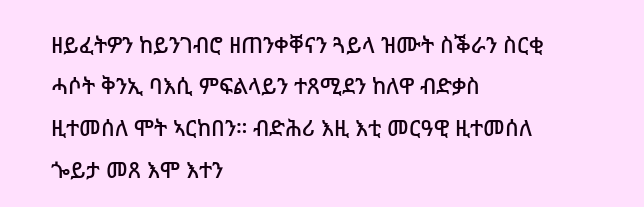ዘይፈትዎን ከይንገብሮ ዘጠንቀቐናን ጓይላ ዝሙት ስቕራን ስርቂ ሓሶት ቅንኢ ባእሲ ምፍልላይን ተጸሚደን ከለዋ ብድቃስ ዚተመሰለ ሞት ኣርከበን። ብድሕሪ እዚ እቲ መርዓዊ ዚተመሰለ ጐይታ መጸ እሞ እተን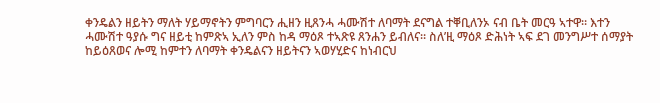ቀንዴልን ዘይትን ማለት ሃይማኖትን ምግባርን ሒዘን ዚጸንሓ ሓሙሽተ ለባማት ደናግል ተቐቢለንኦ ናብ ቤት መርዓ ኣተዋ። እተን ሓሙሽተ ዓያሱ ግና ዘይቲ ከምጽኣ ኢለን ምስ ከዳ ማዕጾ ተኣጽዩ ጸንሐን ይብለና። ስለ’ዚ ማዕጾ ድሕነት ኣፍ ደገ መንግሥተ ሰማያት ከይዕጸወና ሎሚ ከምተን ለባማት ቀንዴልናን ዘይትናን ኣወሃሂድና ከነብርህ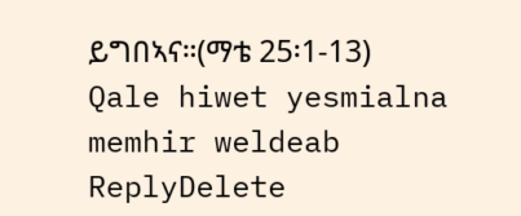ይግበኣና።(ማቴ 25፡1-13)
Qale hiwet yesmialna memhir weldeab
ReplyDelete